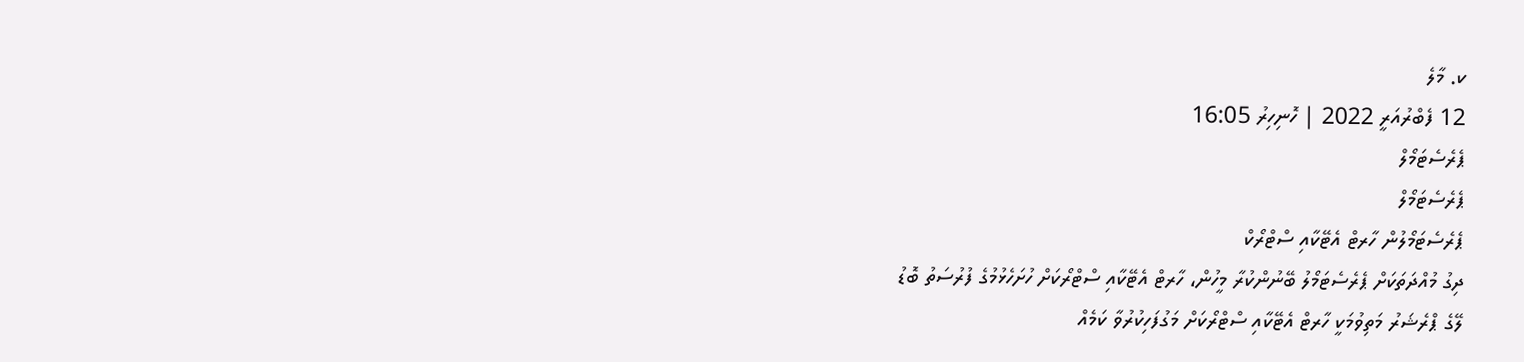ކ. މާލެ
12 ފެބްރުއަރީ 2022 | ހޮނިހިރު 16:05
ޕެރެސެޓަމޯލް
ޕެރެސެޓަމޯލް
ޕެރެސެޓަމޯލުން ހާރޓް އެޓޭކާއި ސްޓްރޯކް
ދިގު މުއްދަތަކަށް ޕެރެސެޓަމޯލު ބޭނުންކުރާ މީހުން، ހާރޓް އެޓޭކާއި ސްޓްރޯކަށް ހުށަހެޅުމުގެ ފުރުސަތު ބޮޑު
ލޭގެ ޕްރެޝަރު މަތިވުމަކީ ހާރޓް އެޓޭކާއި ސްޓްރޯކަށް މަގުފަހިކުރުވާ ކަމެއް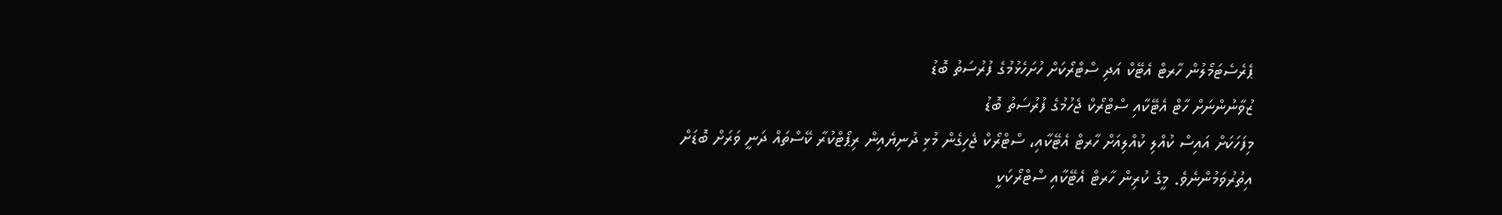ޕެރެސެޓަމޯލުން ހާރޓް އެޓޭކް އަދި ސްޓްރޯކަށް ހުށަހެޅުމުގެ ފުރުސަތު ބޮޑު
ޒުވާނުންނަށް ހާޓް އެޓޭކާއި ސްޓްރޯކް ޖެހުމުގެ ފުރުސަތު ބޮޑު
މިފަހަކަށް އައިސް ކުއްލި ކުއްލިއަށް ހާރޓް އެޓޭކާއި، ސްޓްރޯކް ޖެހިގެން މުޅި ދުނިޔެއިން ރިޕޯޓްކުރާ ކޭސްތައް ދަނީ ވަރަށް ބޮޑަށް އިތުރުވަމުންނެވެ. މީގެ ކުރިން ހާރޓް އެޓޭކާއި ސްޓްރޯކަކީ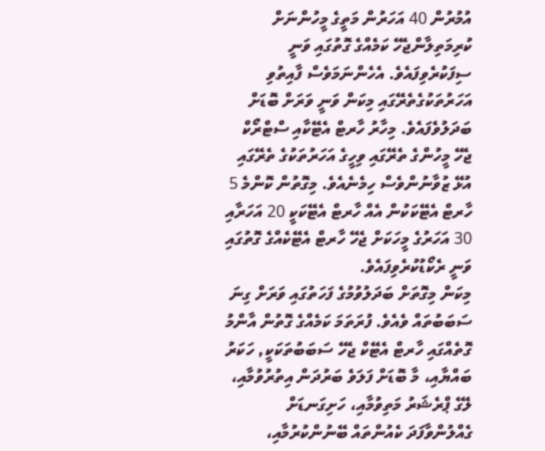އުމުރުން 40 އަހަރުން މަތީގެ މީހުންނަށް ކުރިމަތިލާންޖެހޭ ކަމެއްގެ ގޮތުގައި ވަނީ ސިފަކުރެވިފައެވެ. އެހެންނަމަވެސް ފާއިތުވި އަހަރުތަކުގެތެރޭގައި މިކަން ވަނީ ވަރަށް ބޮޑަށް ބަދަލުވެފައެވެ. މިހާރު ހާރޓް އެޓޭކާއި ސްޓްރޯކް ޖެހޭ މީހުންގެ ތެރޭގައި ވިހީގެ އަހަރުތަކުގެ ތެރޭގައި އުޅޭ ޒުވާނުންވެސް ހިމެނެއެވެ. މިގޮތުން ކޮންމެ 5 ހާރޓް އެޓޭކަކުން އެއް ހާރޓް އެޓޭކަކީ 20 އަހަރާއި 30 އަހަރުގެ މީހަކަށް ޖެހޭ ހާރޓް އެޓޭކެއްގެ ގޮތުގައި ވަނީ ރެކޯޑުކުރެވިފައެވެ.
މިކަން މިގޮތަށް ބަދަލުވުމުގެ ފަހަތުގައި ވަރަށް ގިނަ ސަބަބުތައް ވެއެވެ. ފުރަތަމަ ކަމެއްގެ ގޮތުން އާންމު ގޮތެއްގައި ހާރޓް އެޓޭކް ޖެހޭ ސަބަބުތަކަކީ, ހަކަރު ބައްޔާއި، މާ ބޮޑަށް ފަލަވެ ބަރުދަން އިތުރުވުމާއި، ލޭގެ ޕްރެޝަރު މަތިވުމާއި، ހަށިގަނޑަށް ގެއްލުންވާފަދަ ކެއުންތައް ބޭނުންކުރުމާއި،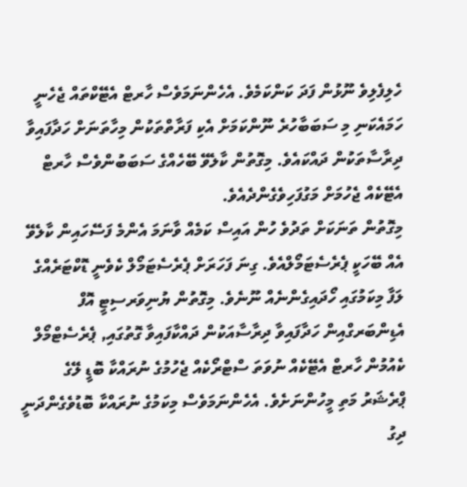ހެލިފެލިވެ ނޫޅުން ފަދަ ކަންކަމެވެ. އެހެންނަމަވެސް ހާރޓް އެޓޭކްތައް ޖެހެނީ ހަމައެކަނި މި ސަބަބާހުރެ ނޫންކަމަށް އެކި ފަރާތްތަކުން މިހާތަނަށް ހަދާފައިވާ ދިރާސާތަކުން ދައްކައެވެ. މިގޮތުން ކާލެވޭ ބޭހެއްގެ ސަބަބުންވެސް ހާރޓް އެޓޭކެއް ޖެހުމަށް މަގުފަހިވެގެންދެއެވެ.
މިގޮތުން ތަނަކަށް ތަދުވެ ހުން އައިސް ކަމެއް ވާނަމަ އެންމެ ފަސޭހައިން ކާލެވޭ އެއް ބޭހަކީ ޕެރެސެޓަމޯލްއެވެ. ގިނަ ފަހަރަށް ޕެރެސެޓަމޯލް ކެވެނީ ޑޮކްޓަރެއްގެ ލަފާ މިކަމުގައި ހޯދައިގެންނެއް ނޫނެވެ. މިގޮތުން ޔުނިވަރސިޓީ އޮފް އެޑިންބަރގްއިން ހަދާފައިވާ ދިރާސާއަކުން ދައްކާފައިވާ ގޮތުގައި, ޕެރެސެޓްމޯލް ކެއުމުން ހާރޓް އެޓޭކެއް ނުވަތަ ސްޓްރޯކެއް ޖެހުމުގެ ނުރައްކާ ބޮޑީ ލޭގެ ޕްރެޝަރު މަތި މީހުންނަށެވެ. އެހެންނަމަވެސް މިކަމުގެ ނުރައްކާ ބޮޑުވެގެންދަނީ ދިގު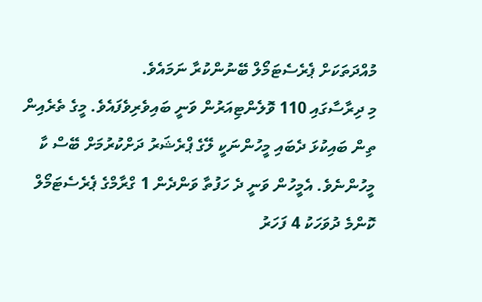މުއްދަތަކަށް ޕެރެސެޓަމޯލް ބޭނުންކުރާ ނަމައެވެ.
މި ދިރާސާގައި 110 ވޮލެންޓިއަރުން ވަނީ ބައިވެރިވެފައެވެ. މީގެ ތެރެއިން ތިން ބައިކުޅަ ދެބައި މީހުންނަކީ ލޭގެ ޕްރެޝަރު ދަށްކުރުމަށް ބޭސް ކާ މީހުންނެވެ. އެމީހުން ވަނީ ދެ ހަފުތާ ވަންދެން 1 ގްރާމްގެ ޕެރެސެޓަމޯލް ކޮންމެ ދުވަހަކު 4 ފަހަރު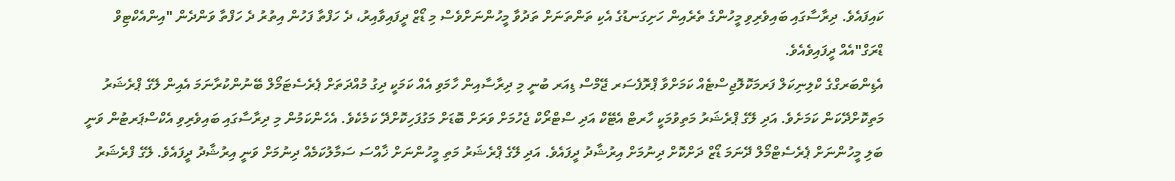ކައިފައެވެ. ދިރާސާގައި ބައިވެރިވި މީހުންގެ ތެރެއިން ހަށިގަނޑުގެ އެކި ތަންތަނަށް ތަދުވާ މީހުންނަށްވެސް މި ޑޯޒް ދީފައިވާއިރު، ދެ ހަފްތާ ފަހުން އިތުރު ދެ ހަފްތާ ވަންދެން "އިންއެކްޓިވް ޑްރަގް"އެއް ދީފައިވެއެވެ.
އެޑިންބަރގްގެ ކްލިނިކަލް ފަރމަކޮލޮޖިސްޓެއް ކަމަށްވާ ޕްރޮފެސަރ ޖޭމްސް ޑިއަރ ބުނީ މި ދިރާސާއިން ހާމަވި އެއް ކަމަކީ ދިގު މުއްދަތަށް ޕެރެސެޓަމޯލް ބޭނުންކުރާނަމަ އެއިން ލޭގެ ޕްރެޝަރު މަތިކޮށްދޭކަން ކަމަށެވެ. އަދި ލޭގެ ޕްރެޝަރު މަތިވުމަކީ ހާރޓް އެޓޭކް އަދި ސްޓްރޯކް ޖެހުމަށް ވަރަށް ބޮޑަށް މަގުފަހިކޮށްދޭ ކަމެކެވެ. އެހެންކަމުން މި ދިރާސާގައި ބައިވެރިވި އެކްސްޕަރޓުން ވަނީ ބަލި މީހުންނަށް ޕެރެސެޓްމޯލް ދޭނަމަ ޑޯޒް ދަށްކޮށް ދިނުމަށް އިރުޝާދު ދީފައެވެ. އަދި ލޭގެ ޕްރެޝަރު މަތި މީހުންނަށް ޚާއްސަ ސަމާލުކަމެއް ދިނުމަށް ވަނީ އިރުޝާދު ދީފައެވެ. ލޭގެ ފްރެޝަރު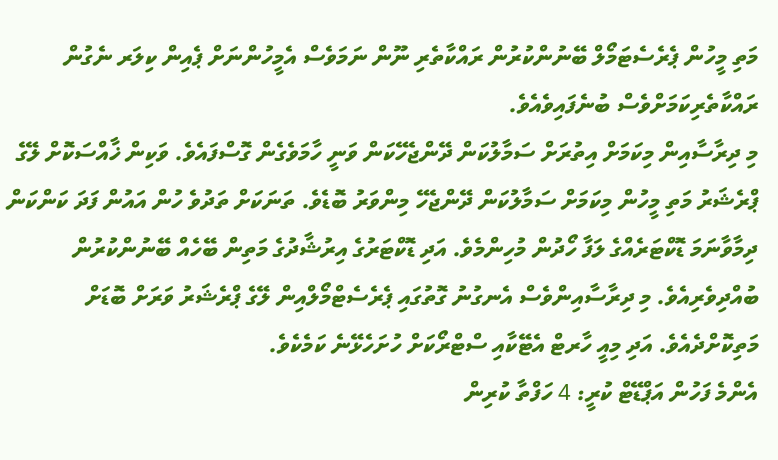މަތި މީހުން ޕެރެސެޓަމޯލް ބޭނުންކުރުން ރައްކާތެރި ނޫން ނަމަވެސް އެމީހުންނަށް ޕެއިން ކިލަރ ނެގުން ރައްކާތެރިކަމަށްވެސް ބުނެފައިވެއެވެ.
މި ދިރާސާއިން މިކަމަށް އިތުރަށް ސަމާލުކަން ދޭންޖެހޭކަން ވަނީ ހާމަވެގެން ގޮސްފައެވެ. ވަކިން ޚާއްސަކޮށް ލޭގެ ޕްރެޝަރު މަތި މީހުން މިކަމަށް ސަމާލުކަން ދޭންޖެހޭ މިންވަރު ބޮޑެވެ. ތަނަކަށް ތަދުވެ ހުން އައުން ފަދަ ކަންކަން ދިމާވާނަމަ ޑޮކްޓަރެއްގެ ލަފާ ހޯދުން މުހިންމެވެ. އަދި ޑޮކްޓަރުގެ އިރުޝާދުގެ މަތިން ބޭހެއް ބޭނުންކުރުން ބުއްދިވެރިއެވެ. މި ދިރާސާއިންވެސް އެނގުނު ގޮތުގައި ޕެރެސެޓްމޯލްއިން ލޭގެ ޕްރެޝަރު ވަރަށް ބޮޑަށް މަތިކޮށްދެއެވެ. އަދި މިއީ ހާރޓް އެޓޭކާއި ސްޓްރޯކަށް ހުށަހެޅޭނެ ކަމެކެވެ.
އެންމެ ފަހުން އަޕްޑޭޓް ކުރީ: 4 ހަފްތާ ކުރިން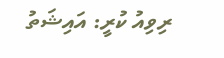ރިވިއު ކުރީ: އައިޝަތު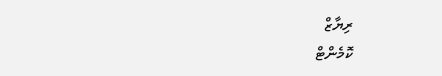ރިޔާޒް
ކޮމެންޓް